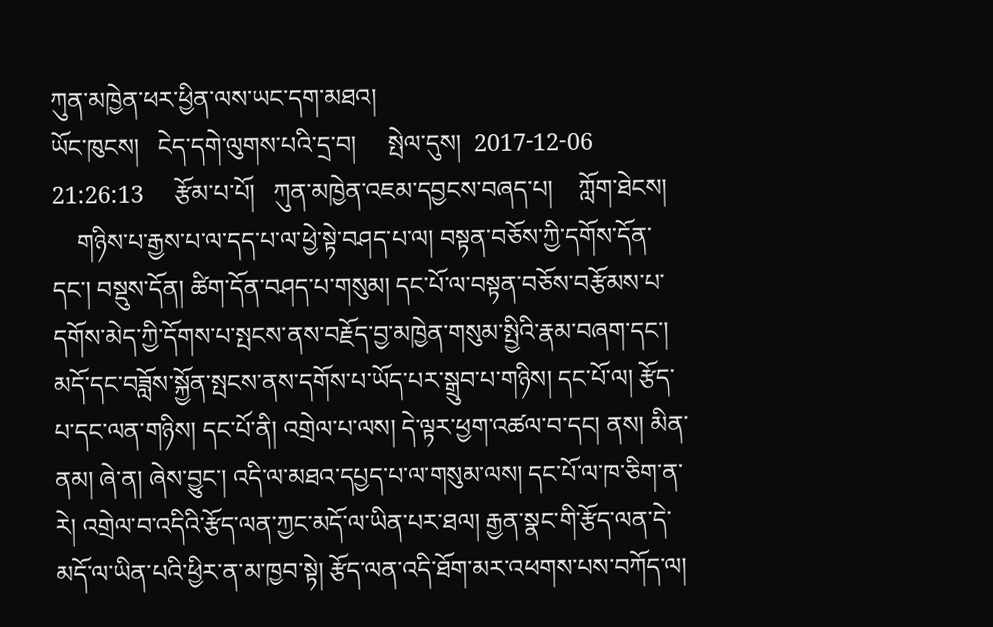ཀུན་མཁྱེན་ཕར་ཕྱིན་ལས་ཡང་དག་མཐའ།
ཡོང་ཁུངས།   ངེད་དགེ་ལུགས་པའི་དྲ་བ།     སྤེལ་དུས།  2017-12-06 21:26:13     རྩོམ་པ་པོ།   ཀུན་མཁྱེན་འཇམ་དབྱངས་བཞད་པ།    ཀློག་ཐེངས།
    གཉིས་པ་རྒྱས་པ་ལ་དད་པ་ལ་ཕྱེ་སྟེ་བཤད་པ་ལ། བསྟན་བཅོས་ཀྱི་དགོས་དོན་དང་། བསྡུས་དོན། ཚིག་དོན་བཤད་པ་གསུམ། དང་པོ་ལ་བསྟན་བཅོས་བརྩོམས་པ་དགོས་མེད་ཀྱི་དོགས་པ་སྤངས་ནས་བརྗོད་བྱ་མཁྱེན་གསུམ་སྤྱིའི་རྣམ་བཞག་དང་། མདོ་དང་བཟློས་སྐྱོན་སྤངས་ནས་དགོས་པ་ཡོད་པར་སྒྲུབ་པ་གཉིས། དང་པོ་ལ། རྩོད་པ་དང་ལན་གཉིས། དང་པོ་ནི། འགྲེལ་པ་ལས། དེ་ལྟར་ཕྱག་འཚལ་བ་དང། ནས། མིན་ནམ། ཞེ་ན། ཞེས་བྱུང་། འདི་ལ་མཐའ་དཔྱད་པ་ལ་གསུམ་ལས། དང་པོ་ལ་ཁ་ཅིག་ན་རེ། འགྲེལ་བ་འདིའི་རྩོད་ལན་ཀྱང་མདོ་ལ་ཡིན་པར་ཐལ། རྒྱན་སྣང་གི་རྩོད་ལན་དེ་མདོ་ལ་ཡིན་པའི་ཕྱིར་ན་མ་ཁྱབ་སྟེ། རྩོད་ལན་འདི་ཐོག་མར་འཕགས་པས་བཀོད་ལ།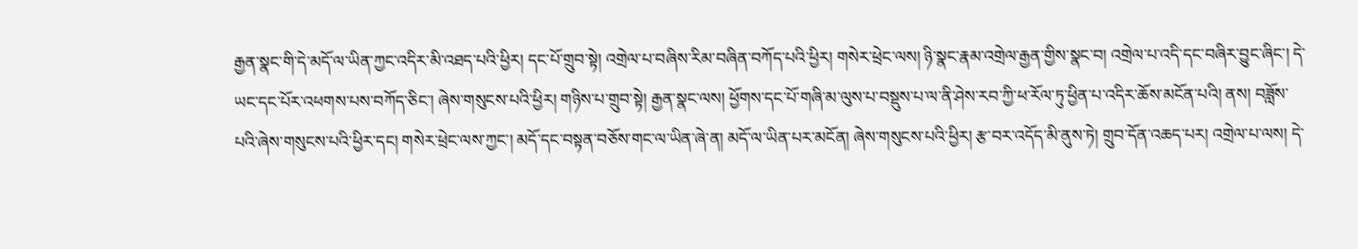རྒྱན་སྣང་གི་དེ་མདོ་ལ་ཡིན་ཀྱང་འདིར་མི་འཐད་པའི་ཕྱིར། དང་པོ་གྲུབ་སྟེ། འགྲེལ་པ་བཞིས་རིམ་བཞིན་བཀོད་པའི་ཕྱིར། གསེར་ཕྲེང་ལས། ཉི་སྣང་རྣམ་འགྲེལ་རྒྱན་གྱིས་སྣང་བ། འགྲེལ་པ་འདི་དང་བཞིར་བྱུང་ཞིང་། དེ་ཡང་དང་པོར་འཕགས་པས་བཀོད་ཅིང་། ཞེས་གསུངས་པའི་ཕྱིར། གཉིས་པ་གྲུབ་སྟེ། རྒྱན་སྣང་ལས། ཕྱོགས་དང་པོ་གཞི་མ་ལུས་པ་བསྡུས་པ་ལ་ནི་ཤེས་རབ་ཀྱི་ཕ་རོལ་ཏུ་ཕྱིན་པ་འདིར་ཆོས་མངོན་པའི། ནས། བཟློས་པའི་ཞེས་གསུངས་པའི་ཕྱིར་དང། གསེར་ཕྲེང་ལས་ཀྱང་། མདོ་དང་བསྟན་བཅོས་གང་ལ་ཡིན་ཞེ་ན། མདོ་ལ་ཡིན་པར་མངོན། ཞེས་གསུངས་པའི་ཕྱིར། རྩ་བར་འདོད་མི་ནུས་ཏེ། གྲུབ་དོན་འཆད་པར། འགྲེལ་པ་ལས། དེ་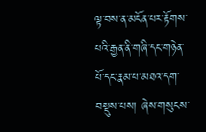ལྟ་བས་ན་མངོན་པར་རྟོགས་པའི་རྒྱན་ནི་གཞི་དང་གཉེན་པོ་དང་རྣམ་པ་མཐའ་དག་བསྡུས་པས། ཞེས་གསུངས་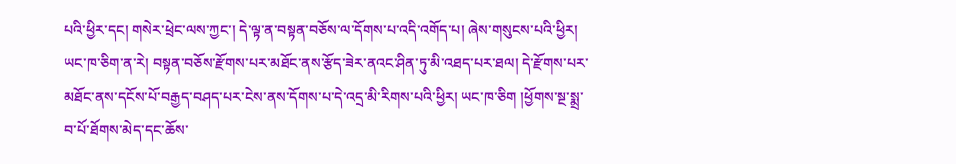པའི་ཕྱིར་དང། གསེར་ཕྲེང་ལས་ཀྱང་། དེ་ལྟ་ན་བསྟན་བཅོས་ལ་དོགས་པ་འདི་འགོད་པ། ཞེས་གསུངས་པའི་ཕྱིར། ཡང་ཁ་ཅིག་ན་རེ། བསྟན་བཅོས་རྫོགས་པར་མཐོང་ནས་རྩོད་ཟེར་ནའང་ཤིན་ཏུ་མི་འཐད་པར་ཐལ། དེ་རྫོགས་པར་མཐོང་ནས་དངོས་པོ་བརྒྱད་བཤད་པར་ངེས་ནས་དོགས་པ་དེ་འདྲ་མི་རིགས་པའི་ཕྱིར། ཡང་ཁ་ཅིག །ཕྱོགས་སྔ་སྨྲ་བ་པོ་ཐོགས་མེད་དང་ཆོས་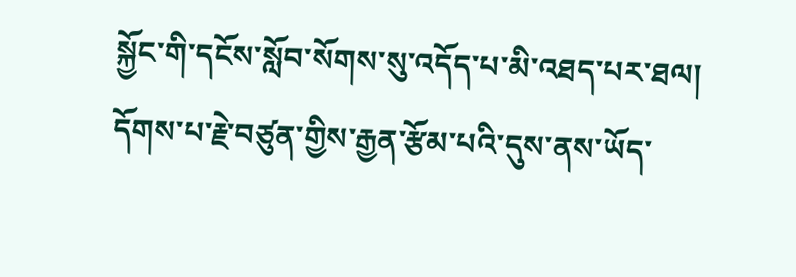སྐྱོང་གི་དངོས་སློབ་སོགས་སུ་འདོད་པ་མི་འཐད་པར་ཐལ། དོགས་པ་རྗེ་བཙུན་གྱིས་རྒྱན་རྩོམ་པའི་དུས་ནས་ཡོད་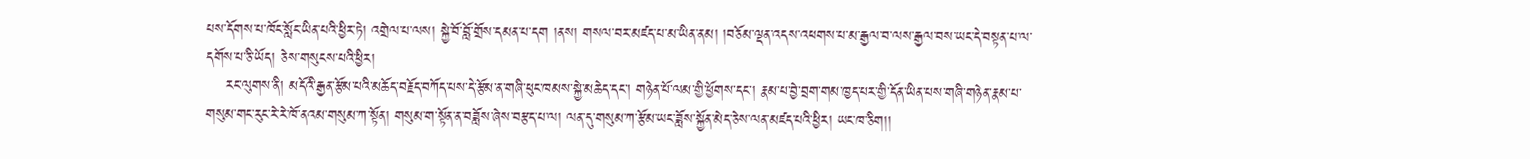པས་དོགས་པ་ཁོང་སློང་ཡིན་པའི་ཕྱིར་ཏེ། འགྲེལ་པ་ལས། སྐྱེ་བོ་བློ་གྲོས་དམན་པ་དག །ནས། གསལ་བར་མཛད་པ་མ་ཡིན་ནམ། །བཅོམ་ལྡན་འདས་འཕགས་པ་མ་རྒྱལ་བ་ལས་རྒྱལ་བས་ཡང་དེ་བསྟན་པ་ལ་དགོས་པ་ཅི་ཡོད། ཅེས་གསུངས་པའི་ཕྱིར།
    རང་ལུགས་ནི། མདོའི་རྒྱན་རྩོམ་པའི་མཆོད་བརྗོད་བཀོད་པས་དེ་རྩོམ་ན་གཞི་ཕུང་ཁམས་སྐྱེ་མཆེད་དང་། གཉེན་པོ་ལམ་གྱི་ཕྱོགས་དང་། རྣམ་པ་བྱེ་བྲག་གམ་ཁྱད་པར་གྱི་དོན་ཡིན་པས་གཞི་གཉེན་རྣམ་པ་གསུམ་གང་རུང་རེ་རེ་ཁོ་ནའམ་གསུམ་ཀ་སྟོན། གསུམ་ག་སྟོན་ན་བཟློས་ཞེས་བརྩད་པ་ལ། ལན་དུ་གསུམ་ཀ་རྩོམ་ཡང་ཟློས་སྐྱོན་མེད་ཅེས་ལན་མཛད་པའི་ཕྱིར། ཡང་ཁ་ཅིག།།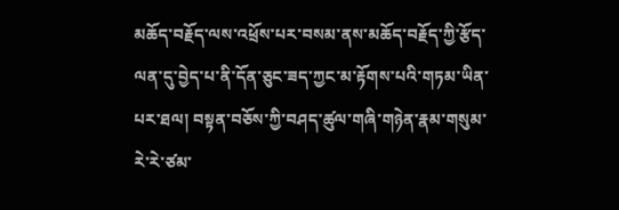མཆོད་བརྗོད་ལས་འཕྲོས་པར་བསམ་ནས་མཆོད་བརྗོད་ཀྱི་རྩོད་ལན་དུ་བྱེད་པ་ནི་དོན་ཅུང་ཟད་ཀྱང་མ་རྟོགས་པའི་གཏམ་ཡིན་པར་ཐལ། བསྟན་བཅོས་ཀྱི་བཤད་ཚུལ་གཞི་གཉེན་རྣམ་གསུམ་རེ་རེ་ཙམ་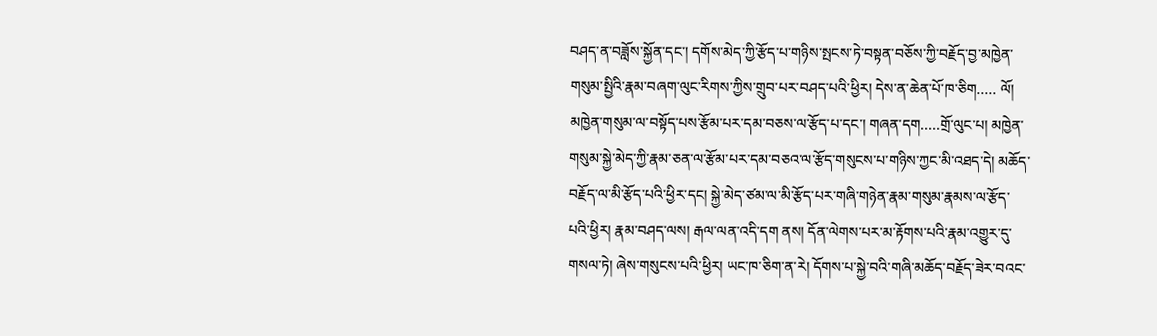བཤད་ན་བཟློས་སྐྱོན་དང་། དགོས་མེད་ཀྱི་རྩོད་པ་གཉིས་སྤངས་ཏེ་བསྟན་བཅོས་ཀྱི་བརྗོད་བྱ་མཁྱེན་གསུམ་སྤྱིའི་རྣམ་བཞག་ལུང་རིགས་ཀྱིས་གྲུབ་པར་བཤད་པའི་ཕྱིར། དེས་ན་ཆེན་པོ་ཁ་ཅིག..... ལོ། མཁྱེན་གསུམ་ལ་བསྟོད་པས་རྩོམ་པར་དམ་བཅས་ལ་རྩོད་པ་དང་། གཞན་དག.....གྲོ་ལུང་པ། མཁྱེན་གསུམ་སྐྱེ་མེད་ཀྱི་རྣམ་ཅན་ལ་རྩོམ་པར་དམ་བཅའ་ལ་རྩོད་གསུངས་པ་གཉིས་ཀྱང་མི་འཐད་དེ། མཆོད་བརྗོད་ལ་མི་རྩོད་པའི་ཕྱིར་དང། སྐྱེ་མེད་ཙམ་ལ་མི་རྩོད་པར་གཞི་གཉེན་རྣམ་གསུམ་རྣམས་ལ་རྩོད་པའི་ཕྱིར། རྣམ་བཤད་ལས། རྒལ་ལན་འདི་དག ནས། དོན་ལེགས་པར་མ་རྟོགས་པའི་རྣམ་འགྱུར་དུ་གསལ་ཏེ། ཞེས་གསུངས་པའི་ཕྱིར། ཡང་ཁ་ཅིག་ན་རེ། དོགས་པ་སྐྱེ་བའི་གཞི་མཆོད་བརྗོད་ཟེར་བའང་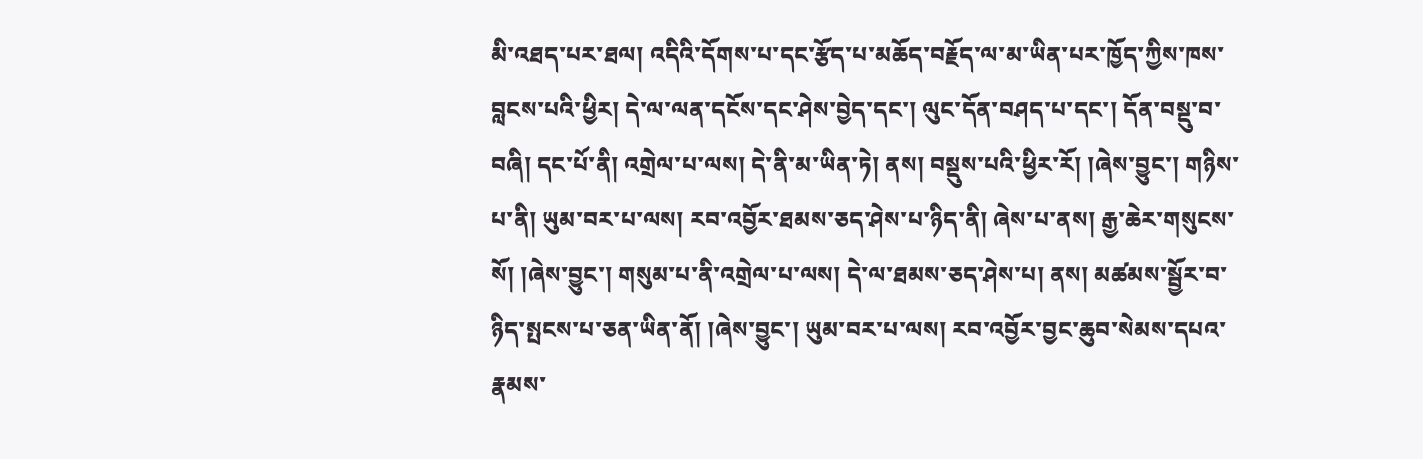མི་འཐད་པར་ཐལ། འདིའི་དོགས་པ་དང་རྩོད་པ་མཆོད་བརྗོད་ལ་མ་ཡིན་པར་ཁྱོད་ཀྱིས་ཁས་བླངས་པའི་ཕྱིར། དེ་ལ་ལན་དངོས་དང་ཤེས་བྱེད་དང་། ལུང་དོན་བཤད་པ་དང་། དོན་བསྡུ་བ་བཞི། དང་པོ་ནི། འགྲེལ་པ་ལས། དེ་ནི་མ་ཡིན་ཏེ། ནས། བསྡུས་པའི་ཕྱིར་རོ། །ཞེས་བྱུང་། གཉིས་པ་ནི། ཡུམ་བར་པ་ལས། རབ་འབྱོར་ཐམས་ཅད་ཤེས་པ་ཉིད་ནི། ཞེས་པ་ནས། རྒྱ་ཆེར་གསུངས་སོ། །ཞེས་བྱུང་། གསུམ་པ་ནི་འགྲེལ་པ་ལས། དེ་ལ་ཐམས་ཅད་ཤེས་པ། ནས། མཚམས་སྦྱོར་བ་ཉིད་སྤངས་པ་ཅན་ཡིན་ནོ། །ཞེས་བྱུང་། ཡུམ་བར་པ་ལས། རབ་འབྱོར་བྱང་ཆུབ་སེམས་དཔའ་རྣམས་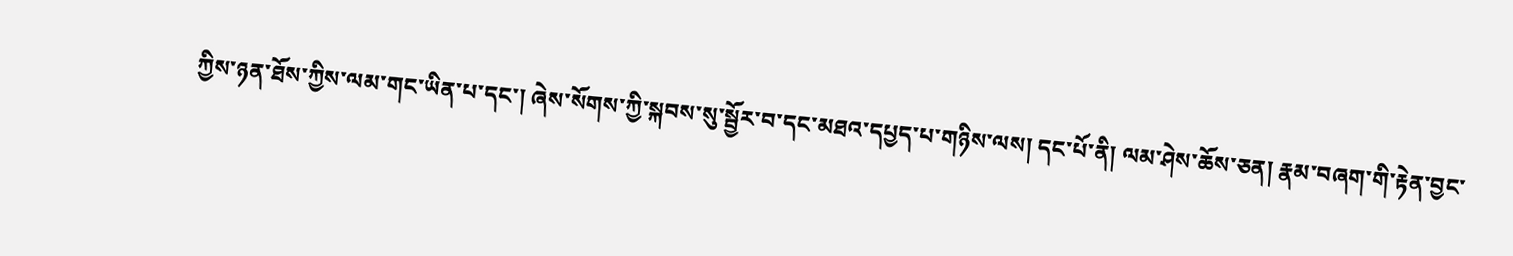ཀྱིས་ཉན་ཐོས་ཀྱིས་ལམ་གང་ཡིན་པ་དང་། ཞེས་སོགས་ཀྱི་སྐབས་སུ་སྦྱོར་བ་དང་མཐའ་དཔྱད་པ་གཉིས་ལས། དང་པོ་ནི། ལམ་ཤེས་ཆོས་ཅན། རྣམ་བཞག་གི་རྟེན་བྱང་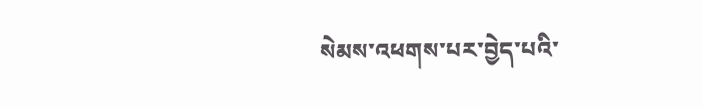སེམས་འཕགས་པར་བྱེད་པའི་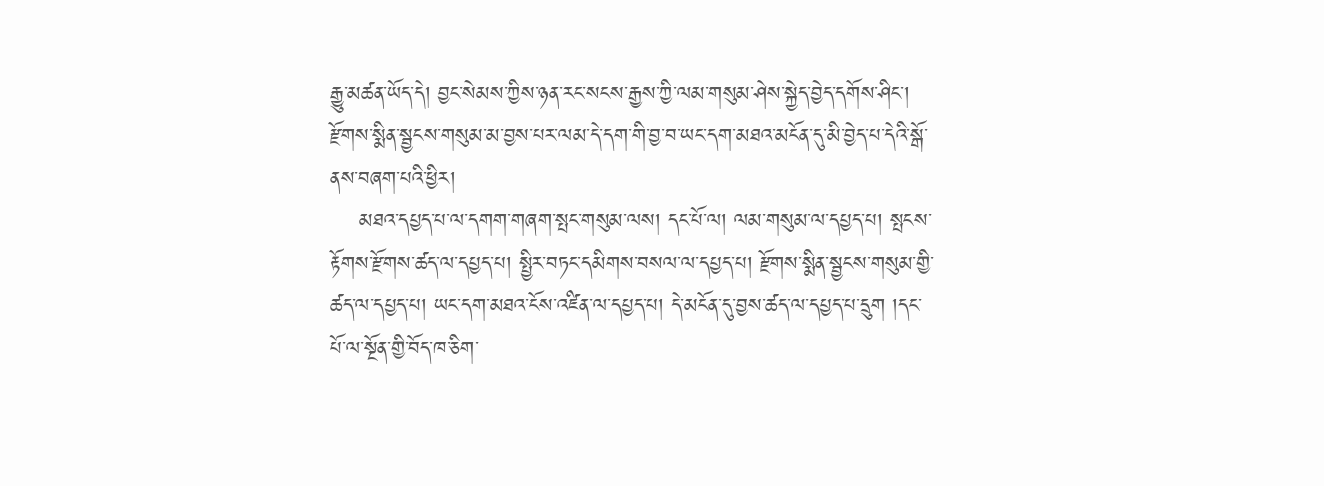རྒྱུ་མཚན་ཡོད་དེ། བྱང་སེམས་ཀྱིས་ཉན་རང་སངས་རྒྱས་ཀྱི་ལམ་གསུམ་ཤེས་སྐྱེད་བྱེད་དགོས་ཤིང་། རྫོགས་སྨིན་སྦྱངས་གསུམ་མ་བྱས་པར་ལམ་དེ་དག་གི་བྱ་བ་ཡང་དག་མཐའ་མངོན་དུ་མི་བྱེད་པ་དེའི་སྒོ་ནས་བཞག་པའི་ཕྱིར།
    མཐའ་དཔྱད་པ་ལ་དགག་གཞག་སྤང་གསུམ་ལས། དང་པོ་ལ། ལམ་གསུམ་ལ་དཔྱད་པ། སྤངས་རྟོགས་རྫོགས་ཚད་ལ་དཔྱད་པ། སྤྱིར་བཏང་དམིགས་བསལ་ལ་དཔྱད་པ། རྫོགས་སྨིན་སྦྱངས་གསུམ་གྱི་ཚད་ལ་དཔྱད་པ། ཡང་དག་མཐའ་ངོས་འཛིན་ལ་དཔྱད་པ། དེ་མངོན་དུ་བྱས་ཚད་ལ་དཔྱད་པ་དྲུག །དང་པོ་ལ་སྔོན་གྱི་བོད་ཁ་ཅིག་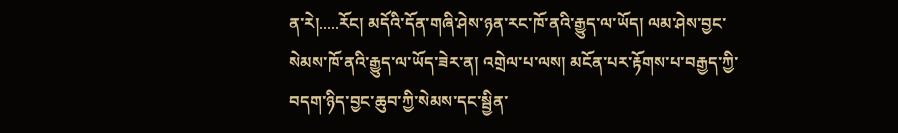ན་རེ།.....རོང། མདོའི་དོན་གཞི་ཤེས་ཉན་རང་ཁོ་ནའི་རྒྱུད་ལ་ཡོད། ལམ་ཤེས་བྱང་སེམས་ཁོ་ནའི་རྒྱུད་ལ་ཡོད་ཟེར་ན། འགྲེལ་པ་ལས། མངོན་པར་རྟོགས་པ་བརྒྱད་ཀྱི་བདག་ཉིད་བྱང་ཆུབ་ཀྱི་སེམས་དང་སྦྱིན་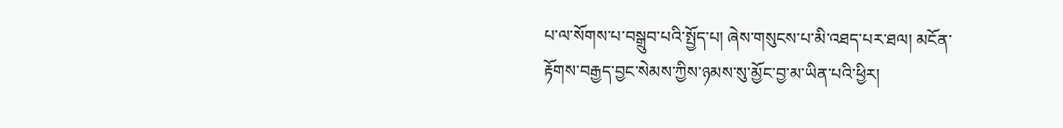པ་ལ་སོགས་པ་བསྒྲུབ་པའི་སྤྱོད་པ། ཞེས་གསུངས་པ་མི་འཐད་པར་ཐལ། མངོན་རྟོགས་བརྒྱད་བྱང་སེམས་ཀྱིས་ཉམས་སུ་མྱོང་བྱ་མ་ཡིན་པའི་ཕྱིར།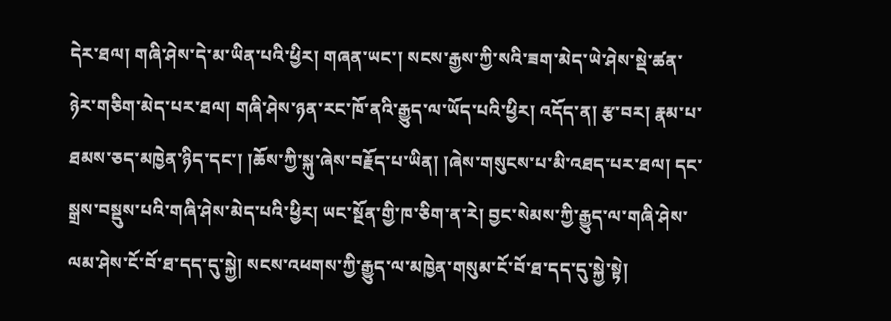དེར་ཐལ། གཞི་ཤེས་དེ་མ་ཡིན་པའི་ཕྱིར། གཞན་ཡང་། སངས་རྒྱས་ཀྱི་སའི་ཟག་མེད་ཡེ་ཤེས་སྡེ་ཚན་ཉེར་གཅིག་མེད་པར་ཐལ། གཞི་ཤེས་ཉན་རང་ཁོ་ནའི་རྒྱུད་ལ་ཡོད་པའི་ཕྱིར། འདོད་ན། རྩ་བར། རྣམ་པ་ཐམས་ཅད་མཁྱེན་ཉིད་དང་། །ཆོས་ཀྱི་སྐུ་ཞེས་བརྗོད་པ་ཡིན། །ཞེས་གསུངས་པ་མི་འཐད་པར་ཐལ། དང་སྒྲས་བསྡུས་པའི་གཞི་ཤེས་མེད་པའི་ཕྱིར། ཡང་སྔོན་གྱི་ཁ་ཅིག་ན་རེ། བྱང་སེམས་ཀྱི་རྒྱུད་ལ་གཞི་ཤེས་ལམ་ཤེས་ངོ་བོ་ཐ་དད་དུ་སྐྱེ། སངས་འཕགས་ཀྱི་རྒྱུད་ལ་མཁྱེན་གསུམ་ངོ་བོ་ཐ་དད་དུ་སྐྱེ་སྟེ།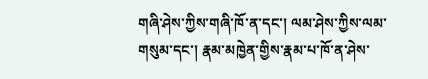གཞི་ཤེས་ཀྱིས་གཞི་ཁོ་ན་དང་། ལམ་ཤེས་ཀྱིས་ལམ་གསུམ་དང་། རྣམ་མཁྱེན་གྱིས་རྣམ་པ་ཁོ་ན་ཤེས་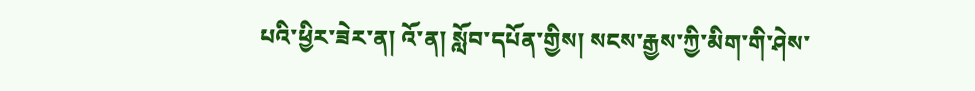པའི་ཕྱིར་ཟེར་ན། འོ་ན། སློབ་དཔོན་གྱིས། སངས་རྒྱས་ཀྱི་མིག་གི་ཤེས་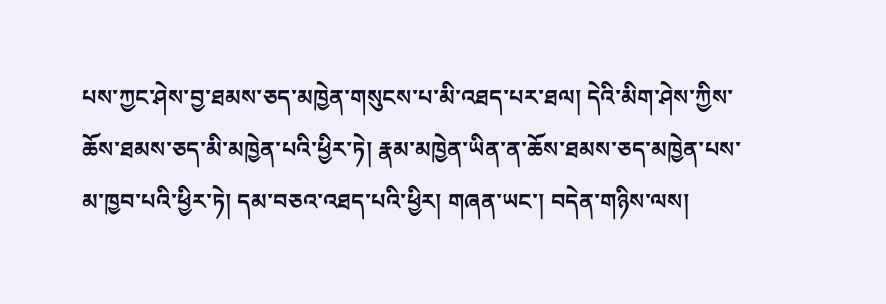པས་ཀྱང་ཤེས་བྱ་ཐམས་ཅད་མཁྱེན་གསུངས་པ་མི་འཐད་པར་ཐལ། དེའི་མིག་ཤེས་ཀྱིས་ཆོས་ཐམས་ཅད་མི་མཁྱེན་པའི་ཕྱིར་ཏེ། རྣམ་མཁྱེན་ཡིན་ན་ཆོས་ཐམས་ཅད་མཁྱེན་པས་མ་ཁྱབ་པའི་ཕྱིར་ཏེ། དམ་བཅའ་འཐད་པའི་ཕྱིར། གཞན་ཡང་། བདེན་གཉིས་ལས།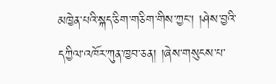མཁྱེན་པའི་སྐད་ཅིག་གཅིག་གིས་ཀྱང་། །ཤེས་བྱའི་དཀྱིལ་འཁོར་ཀུན་ཁྱབ་ཅན། །ཞེས་གསུངས་པ་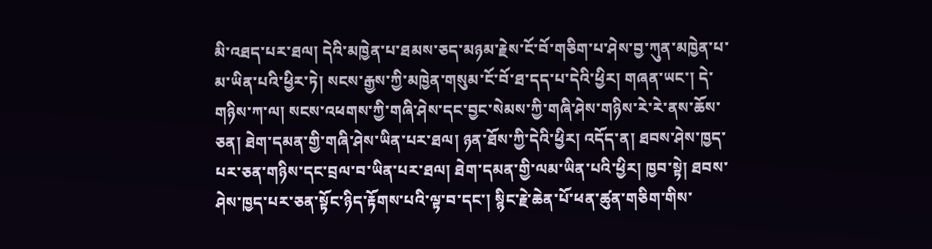མི་འཐད་པར་ཐལ། དེའི་མཁྱེན་པ་ཐམས་ཅད་མཉམ་རྗེས་ངོ་བོ་གཅིག་པ་ཤེས་བྱ་ཀུན་མཁྱེན་པ་མ་ཡིན་པའི་ཕྱིར་ཏེ། སངས་རྒྱས་ཀྱི་མཁྱེན་གསུམ་ངོ་བོ་ཐ་དད་པ་དེའི་ཕྱིར། གཞན་ཡང་། དེ་གཉིས་ཀ་ལ། སངས་འཕགས་ཀྱི་གཞི་ཤེས་དང་བྱང་སེམས་ཀྱི་གཞི་ཤེས་གཉིས་རེ་རེ་ནས་ཆོས་ཅན། ཐེག་དམན་གྱི་གཞི་ཤེས་ཡིན་པར་ཐལ། ཉན་ཐོས་ཀྱི་དེའི་ཕྱིར། འདོད་ན། ཐབས་ཤེས་ཁྱད་པར་ཅན་གཉིས་དང་བྲལ་བ་ཡིན་པར་ཐལ། ཐེག་དམན་གྱི་ལམ་ཡིན་པའི་ཕྱིར། ཁྱབ་སྟེ། ཐབས་ཤེས་ཁྱད་པར་ཅན་སྟོང་ཉིད་རྟོགས་པའི་ལྟ་བ་དང་། སྙིང་རྗེ་ཆེན་པོ་ཕན་ཚུན་གཅིག་གིས་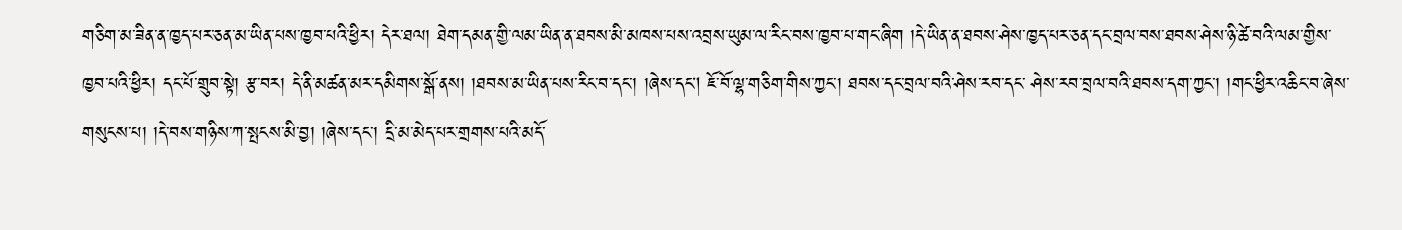གཅིག་མ་ཟིན་ན་ཁྱད་པར་ཅན་མ་ཡིན་པས་ཁྱབ་པའི་ཕྱིར། དེར་ཐལ། ཐེག་དམན་གྱི་ལམ་ཡིན་ན་ཐབས་མི་མཁས་པས་འབྲས་ཡུམ་ལ་རིང་བས་ཁྱབ་པ་གང་ཞིག །དེ་ཡིན་ན་ཐབས་ཤེས་ཁྱད་པར་ཅན་དང་བྲལ་བས་ཐབས་ཤེས་ཉི་ཚེ་བའི་ལམ་གྱིས་ཁྱབ་པའི་ཕྱིར། དང་པོ་གྲུབ་སྟེ། རྩ་བར། དེ་ནི་མཚན་མར་དམིགས་སྒོ་ནས། །ཐབས་མ་ཡིན་པས་རིང་བ་དང་། །ཞེས་དང། ཇོ་བོ་ལྷ་གཅིག་གིས་ཀྱང་། ཐབས་དང་བྲལ་བའི་ཤེས་རབ་དང་ ཤེས་རབ་བྲལ་བའི་ཐབས་དག་ཀྱང་། །གང་ཕྱིར་འཆིང་བ་ཞེས་གསུངས་པ། །དེ་བས་གཉིས་ཀ་སྤངས་མི་བྱ། །ཞེས་དང་། དྲི་མ་མེད་པར་གྲགས་པའི་མདོ་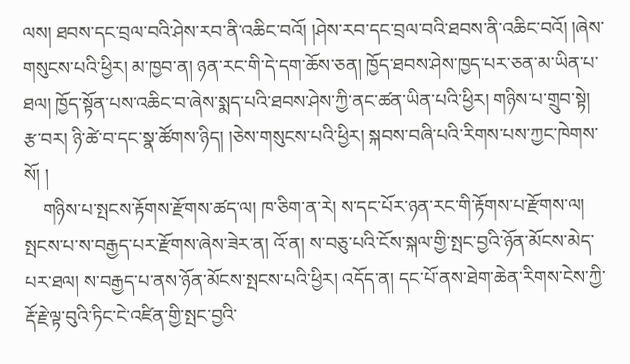ལས། ཐབས་དང་བྲལ་བའི་ཤེས་རབ་ནི་འཆིང་བའོ། །ཤེས་རབ་དང་བྲལ་བའི་ཐབས་ནི་འཆིང་བའོ། །ཞེས་གསུངས་པའི་ཕྱིར། མ་ཁྱབ་ན། ཉན་རང་གི་དེ་དག་ཆོས་ཅན། ཁྱོད་ཐབས་ཤེས་ཁྱད་པར་ཅན་མ་ཡིན་པ་ཐལ། ཁྱོད་སྟོན་པས་འཆིང་བ་ཞེས་སྨད་པའི་ཐབས་ཤེས་ཀྱི་ནང་ཚན་ཡིན་པའི་ཕྱིར། གཉིས་པ་གྲུབ་སྟེ། རྩ་བར། ཉི་ཚེ་བ་དང་སྣ་ཚོགས་ཉིད། །ཅེས་གསུངས་པའི་ཕྱིར། སྐབས་བཞི་པའི་རིགས་པས་ཀྱང་ཁེགས་སོ། །
    གཉིས་པ་སྤངས་རྟོགས་རྫོགས་ཚད་ལ། ཁ་ཅིག་ན་རེ། ས་དང་པོར་ཉན་རང་གི་རྟོགས་པ་རྫོགས་ལ། སྤངས་པ་ས་བརྒྱད་པར་རྫོགས་ཞེས་ཟེར་ན། འོ་ན། ས་བཅུ་པའི་ངོས་སྐལ་གྱི་སྤང་བྱའི་ཉོན་མོངས་མེད་པར་ཐལ། ས་བརྒྱད་པ་ནས་ཉོན་མོངས་སྤངས་པའི་ཕྱིར། འདོད་ན། དང་པོ་ནས་ཐེག་ཆེན་རིགས་ངེས་ཀྱི་རྡོ་རྗེ་ལྟ་བུའི་ཏིང་ངེ་འཛིན་གྱི་སྤང་བྱའི་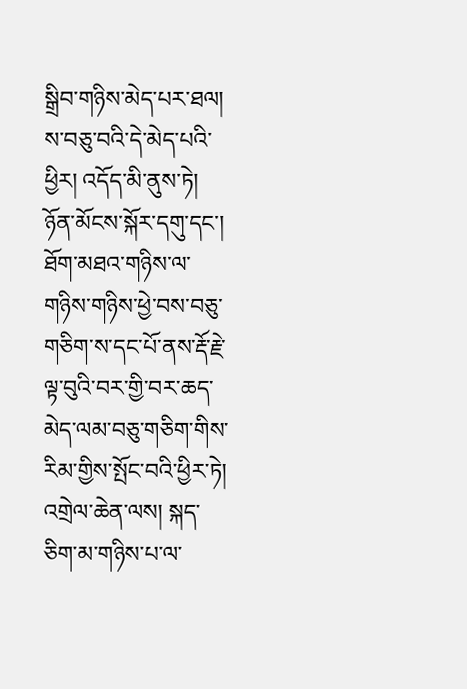སྒྲིབ་གཉིས་མེད་པར་ཐལ། ས་བཅུ་བའི་དེ་མེད་པའི་ཕྱིར། འདོད་མི་ནུས་ཏེ། ཉོན་མོངས་སྐོར་དགུ་དང་། ཐོག་མཐའ་གཉིས་ལ་གཉིས་གཉིས་ཕྱེ་བས་བཅུ་གཅིག་ས་དང་པོ་ནས་རྡོ་རྗེ་ལྟ་བུའི་བར་གྱི་བར་ཆད་མེད་ལམ་བཅུ་གཅིག་གིས་རིམ་གྱིས་སྤོང་བའི་ཕྱིར་ཏེ། འགྲེལ་ཆེན་ལས། སྐད་ཅིག་མ་གཉིས་པ་ལ་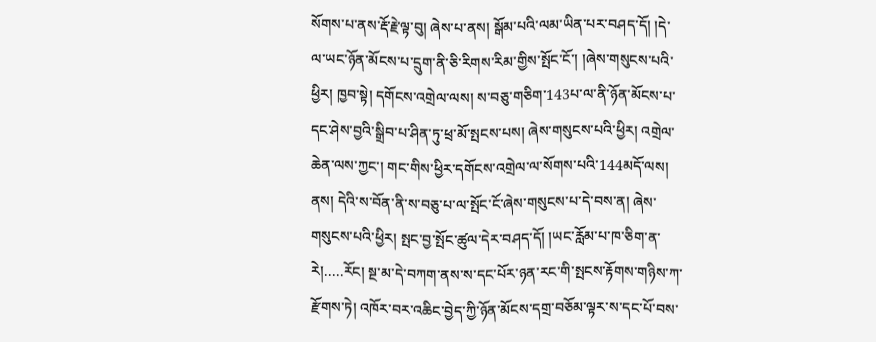སོགས་པ་ནས་རྡོ་རྗེ་ལྟ་བུ། ཞེས་པ་ནས། སྒོམ་པའི་ལམ་ཡིན་པར་བཤད་དོ། །དེ་ལ་ཡང་ཉོན་མོངས་པ་དྲུག་ནི་ཅི་རིགས་རིམ་གྱིས་སྤོང་ངོ་། །ཞེས་གསུངས་པའི་ཕྱིར། ཁྱབ་སྟེ། དགོངས་འགྲེལ་ལས། ས་བཅུ་གཅིག་143པ་ལ་ནི་ཉོན་མོངས་པ་དང་ཤེས་བྱའི་སྒྲིབ་པ་ཤིན་ཏུ་ཕྲ་མོ་སྤངས་པས། ཞེས་གསུངས་པའི་ཕྱིར། འགྲེལ་ཆེན་ལས་ཀྱང་། གང་གིས་ཕྱིར་དགོངས་འགྲེལ་ལ་སོགས་པའི་144མདོ་ལས། ནས། དེའི་ས་བོན་ནི་ས་བཅུ་པ་ལ་སྤོང་ངོ་ཞེས་གསུངས་པ་དེ་བས་ན། ཞེས་གསུངས་པའི་ཕྱིར། སྤང་བྱ་སྤོང་ཚུལ་དེར་བཤད་དོ། །ཡང་རློམ་པ་ཁ་ཅིག་ན་རེ།.....རོང། སྔ་མ་དེ་བཀག་ནས་ས་དང་པོར་ཉན་རང་གི་སྤངས་རྟོགས་གཉིས་ཀ་རྫོགས་ཏེ། འཁོར་བར་འཆིང་བྱེད་ཀྱི་ཉོན་མོངས་དགྲ་བཅོམ་ལྟར་ས་དང་པོ་བས་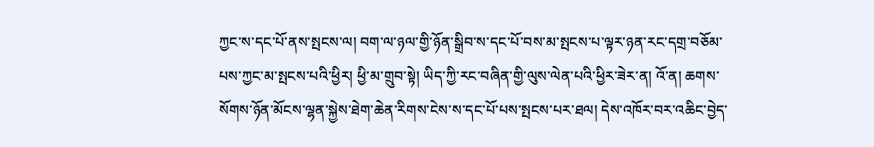ཀྱང་ས་དང་པོ་ནས་སྤངས་ལ། བག་ལ་ཉལ་གྱི་ཉོན་སྒྲིབ་ས་དང་པོ་བས་མ་སྤངས་པ་ལྟར་ཉན་རང་དགྲ་བཅོམ་པས་ཀྱང་མ་སྤངས་པའི་ཕྱིར། ཕྱི་མ་གྲུབ་སྟེ། ཡིད་ཀྱི་རང་བཞིན་གྱི་ལུས་ལེན་པའི་ཕྱིར་ཟེར་ན། འོ་ན། ཆགས་སོགས་ཉོན་མོངས་ལྷན་སྐྱེས་ཐེག་ཆེན་རིགས་ངེས་ས་དང་པོ་པས་སྤངས་པར་ཐལ། དེས་འཁོར་བར་འཆིང་བྱེད་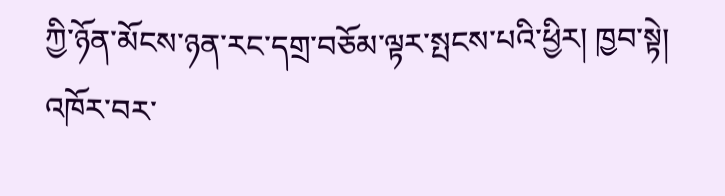ཀྱི་ཉོན་མོངས་ཉན་རང་དགྲ་བཅོམ་ལྟར་སྤངས་པའི་ཕྱིར། ཁྱབ་སྟེ། འཁོར་བར་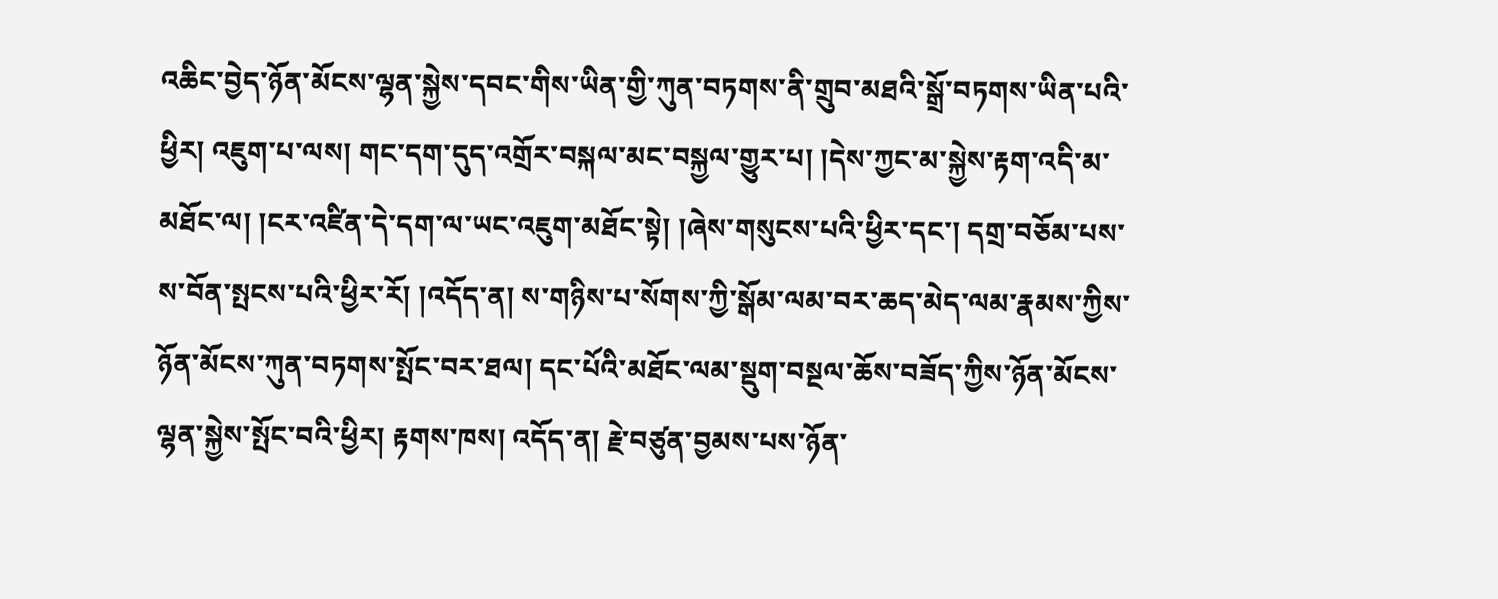འཆིང་བྱེད་ཉོན་མོངས་ལྷན་སྐྱེས་དབང་གིས་ཡིན་གྱི་ཀུན་བཏགས་ནི་གྲུབ་མཐའི་སྒྲོ་བཏགས་ཡིན་པའི་ཕྱིར། འཇུག་པ་ལས། གང་དག་དུད་འགྲོར་བསྐལ་མང་བསྐྱལ་གྱུར་པ། །དེས་ཀྱང་མ་སྐྱེས་རྟག་འདི་མ་མཐོང་ལ། །ངར་འཛིན་དེ་དག་ལ་ཡང་འཇུག་མཐོང་སྟེ། །ཞེས་གསུངས་པའི་ཕྱིར་དང་། དགྲ་བཅོམ་པས་ས་བོན་སྤངས་པའི་ཕྱིར་རོ། །འདོད་ན། ས་གཉིས་པ་སོགས་ཀྱི་སྒོམ་ལམ་བར་ཆད་མེད་ལམ་རྣམས་ཀྱིས་ཉོན་མོངས་ཀུན་བཏགས་སྤོང་བར་ཐལ། དང་པོའི་མཐོང་ལམ་སྡུག་བསྔལ་ཆོས་བཟོད་ཀྱིས་ཉོན་མོངས་ལྷན་སྐྱེས་སྤོང་བའི་ཕྱིར། རྟགས་ཁས། འདོད་ན། རྗེ་བཙུན་བྱམས་པས་ཉོན་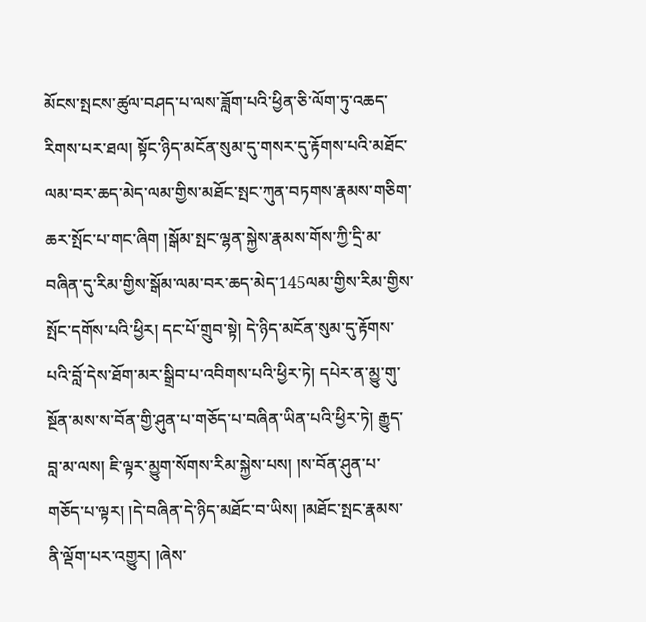མོངས་སྤངས་ཚུལ་བཤད་པ་ལས་ཟློག་པའི་ཕྱིན་ཅི་ལོག་ཏུ་འཆད་རིགས་པར་ཐལ། སྟོང་ཉིད་མངོན་སུམ་དུ་གསར་དུ་རྟོགས་པའི་མཐོང་ལམ་བར་ཆད་མེད་ལམ་གྱིས་མཐོང་སྤང་ཀུན་བཏགས་རྣམས་གཅིག་ཆར་སྤོང་པ་གང་ཞིག །སྒོམ་སྤང་ལྷན་སྐྱེས་རྣམས་གོས་ཀྱི་དྲི་མ་བཞིན་དུ་རིམ་གྱིས་སྒོམ་ལམ་བར་ཆད་མེད་145ལམ་གྱིས་རིམ་གྱིས་སྤོང་དགོས་པའི་ཕྱིར། དང་པོ་གྲུབ་སྟེ། དེ་ཉིད་མངོན་སུམ་དུ་རྟོགས་པའི་བློ་དེས་ཐོག་མར་སྒྲིབ་པ་འབིགས་པའི་ཕྱིར་ཏེ། དཔེར་ན་མྱུ་གུ་སྔོན་མས་ས་བོན་གྱི་ཤུན་པ་གཅོད་པ་བཞིན་ཡིན་པའི་ཕྱིར་ཏེ། རྒྱུད་བླ་མ་ལས། ཇི་ལྟར་མྱུག་སོགས་རིམ་སྐྱེས་པས། །ས་བོན་ཤུན་པ་གཅོད་པ་ལྟར། །དེ་བཞིན་དེ་ཉིད་མཐོང་བ་ཡིས། །མཐོང་སྤང་རྣམས་ནི་ལྡོག་པར་འགྱུར། །ཞེས་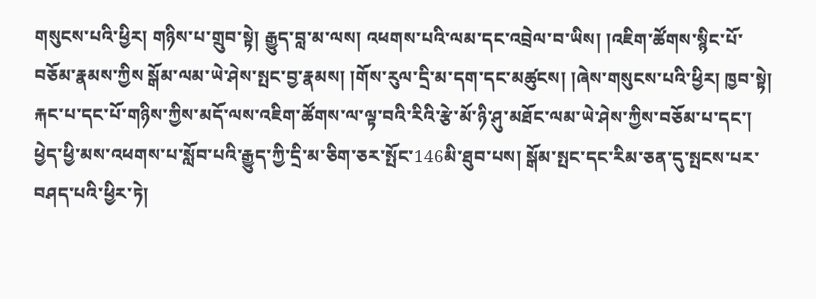གསུངས་པའི་ཕྱིར། གཉིས་པ་གྲུབ་སྟེ། རྒྱུད་བླ་མ་ལས། འཕགས་པའི་ལམ་དང་འབྲེལ་བ་ཡིས། །འཇིག་ཚོགས་སྙིང་པོ་བཅོམ་རྣམས་ཀྱིས སྒོམ་ལམ་ཡེ་ཤེས་སྤང་བྱ་རྣམས། །གོས་རུལ་དྲི་མ་དག་དང་མཚུངས། །ཞེས་གསུངས་པའི་ཕྱིར། ཁྱབ་སྟེ། རྐང་པ་དང་པོ་གཉིས་ཀྱིས་མདོ་ལས་འཇིག་ཚོགས་ལ་ལྟ་བའི་རིའི་རྩེ་མོ་ཉི་ཤུ་མཐོང་ལམ་ཡེ་ཤེས་ཀྱིས་བཅོམ་པ་དང་། ཕྱེད་ཕྱི་མས་འཕགས་པ་སློབ་པའི་རྒྱུད་ཀྱི་དྲི་མ་ཅིག་ཅར་སྤོང་146མི་ཐུབ་པས། སྒོམ་སྤང་དང་རིམ་ཅན་དུ་སྤངས་པར་བཤད་པའི་ཕྱིར་ཏེ།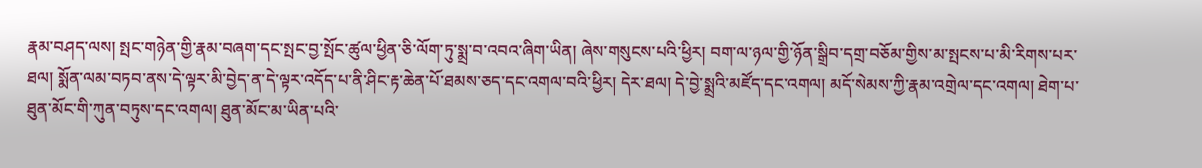རྣམ་བཤད་ལས། སྤང་གཉེན་གྱི་རྣམ་བཞག་དང་སྤང་བྱ་སྤོང་ཚུལ་ཕྱིན་ཅི་ལོག་ཏུ་སྨྲ་བ་འབའ་ཞིག་ཡིན། ཞེས་གསུངས་པའི་ཕྱིར། བག་ལ་ཉལ་གྱི་ཉོན་སྒྲིབ་དགྲ་བཅོམ་གྱིས་མ་སྤངས་པ་མི་རིགས་པར་ཐལ། སྨོན་ལམ་བཏབ་ནས་དེ་ལྟར་མི་བྱེད་ན་དེ་ལྟར་འདོད་པ་ནི་ཤིང་རྟ་ཆེན་པོ་ཐམས་ཅད་དང་འགལ་བའི་ཕྱིར། དེར་ཐལ། དེ་བྱེ་སྨྲའི་མཛོད་དང་འགལ། མདོ་སེམས་ཀྱི་རྣམ་འགྲེལ་དང་འགལ། ཐེག་པ་ཐུན་མོང་གི་ཀུན་བཏུས་དང་འགལ། ཐུན་མོང་མ་ཡིན་པའི་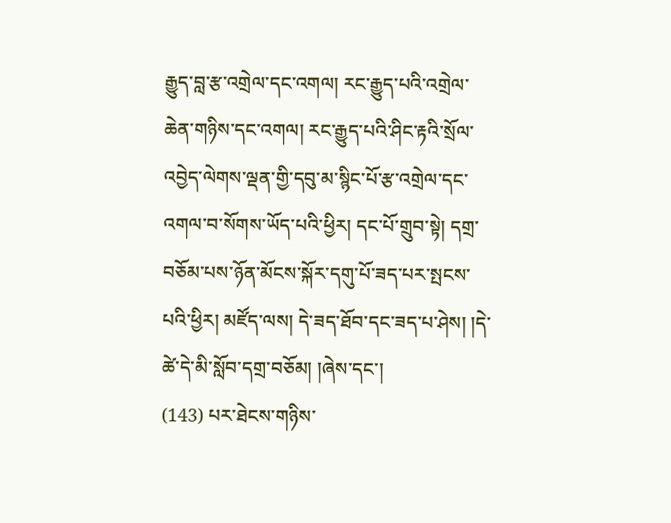རྒྱུད་བླ་རྩ་འགྲེལ་དང་འགལ། རང་རྒྱུད་པའི་འགྲེལ་ཆེན་གཉིས་དང་འགལ། རང་རྒྱུད་པའི་ཤིང་རྟའི་སྲོལ་འབྱེད་ལེགས་ལྡན་གྱི་དབུ་མ་སྙིང་པོ་རྩ་འགྲེལ་དང་འགལ་བ་སོགས་ཡོད་པའི་ཕྱིར། དང་པོ་གྲུབ་སྟེ། དགྲ་བཅོམ་པས་ཉོན་མོངས་སྐོར་དགུ་པོ་ཟད་པར་སྤངས་པའི་ཕྱིར། མཛོད་ལས། དེ་ཟད་ཐོབ་དང་ཟད་པ་ཤེས། །དེ་ཚེ་དེ་མི་སློབ་དགྲ་བཅོམ། །ཞེས་དང་།
(143) པར་ཐེངས་གཉིས་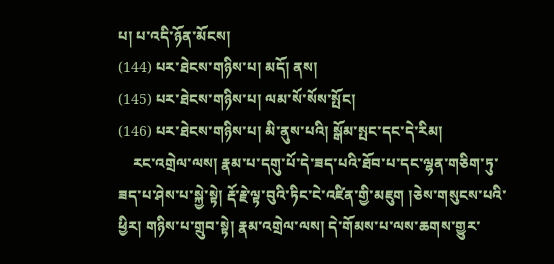པ། པ་འདི་ཉོན་མོངས།
(144) པར་ཐེངས་གཉིས་པ། མདོ། ནས།
(145) པར་ཐེངས་གཉིས་པ། ལམ་སོ་སོས་སྤོང།
(146) པར་ཐེངས་གཉིས་པ། མི་ནུས་པའི། སྒོམ་སྤང་དང་དེ་རིམ།
    རང་འགྲེལ་ལས། རྣམ་པ་དགུ་པོ་དེ་ཟད་པའི་ཐོབ་པ་དང་ལྷན་གཅིག་ཏུ་ཟད་པ་ཤེས་པ་སྐྱེ་སྟེ། རྡོ་རྗེ་ལྟ་བུའི་ཏིང་ངེ་འཛིན་གྱི་མཇུག །ཅེས་གསུངས་པའི་ཕྱིར། གཉིས་པ་གྲུབ་སྟེ། རྣམ་འགྲེལ་ལས། དེ་གོམས་པ་ལས་ཆགས་གྱུར་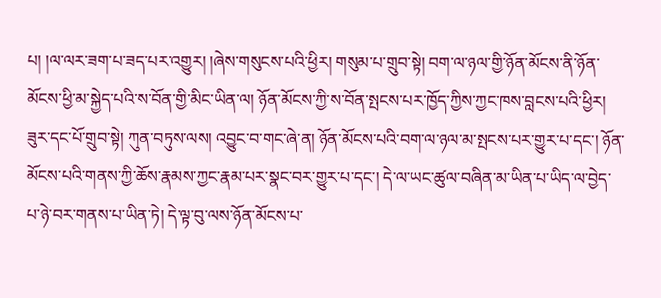པ། །ལ་ལར་ཟག་པ་ཟད་པར་འགྱུར། །ཞེས་གསུངས་པའི་ཕྱིར། གསུམ་པ་གྲུབ་སྟེ། བག་ལ་ཉལ་གྱི་ཉོན་མོངས་ནི་ཉོན་མོངས་ཕྱི་མ་སྐྱེད་པའི་ས་བོན་གྱི་མིང་ཡིན་ལ། ཉོན་མོངས་ཀྱི་ས་བོན་སྤངས་པར་ཁྱོད་ཀྱིས་ཀྱང་ཁས་བླངས་པའི་ཕྱིར། ཟུར་དང་པོ་གྲུབ་སྟེ། ཀུན་བཏུས་ལས། འབྱུང་བ་གང་ཞེ་ན། ཉོན་མོངས་པའི་བག་ལ་ཉལ་མ་སྤངས་པར་གྱུར་པ་དང་། ཉོན་མོངས་པའི་གནས་ཀྱི་ཆོས་རྣམས་ཀྱང་རྣམ་པར་སྣང་བར་གྱུར་པ་དང་། དེ་ལ་ཡང་ཚུལ་བཞིན་མ་ཡིན་པ་ཡིད་ལ་བྱེད་པ་ཉེ་བར་གནས་པ་ཡིན་ཏེ། དེ་ལྟ་བུ་ལས་ཉོན་མོངས་པ་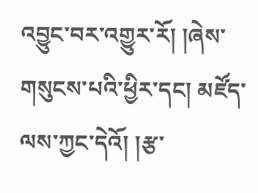འབྱུང་བར་འགྱུར་རོ། །ཞེས་གསུངས་པའི་ཕྱིར་དང། མཛོད་ལས་ཀྱང་དེའོ། །རྩ་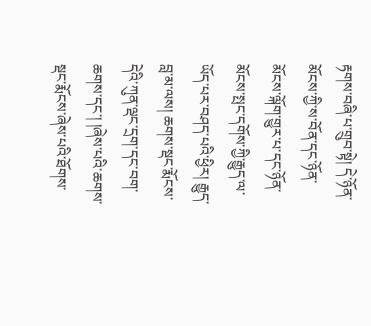རྟགས་བཞི་པ་གྲུབ་སྟེ། དེ་ཉོན་མོངས་ཀྱི་ས་བོན་དང་ཉོན་མོངས་ལྐོག་གྱུར་པ་དང་ཉོན་མོངས་སྤང་དགོས་ཀྱི་རྒྱུད་ལ་ཡོད་པར་བཤད་པའི་ཕྱིར། རྒྱུད་བླ་མ་ལས། ཆགས་སྡང་རྨོངས་དེའི་ཀུན་ལྡང་དྲག་དང་བག་ཆགས་དང་། །ཞེས་པའི་ཆགས་སྡང་རྨོངས་ཞེས་པའི་ཐོགས་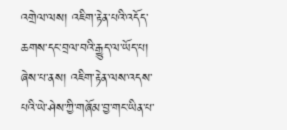འགྲེལ་ལས། འཇིག་རྟེན་པའི་འདོད་ཆགས་དང་བྲལ་བའི་རྒྱུད་ལ་ཡོད་པ། ཞེས་པ་ནས། འཇིག་རྟེན་ལས་འདས་པའི་ཡེ་ཤེས་ཀྱི་གཞོམ་བྱ་གང་ཡིན་པ་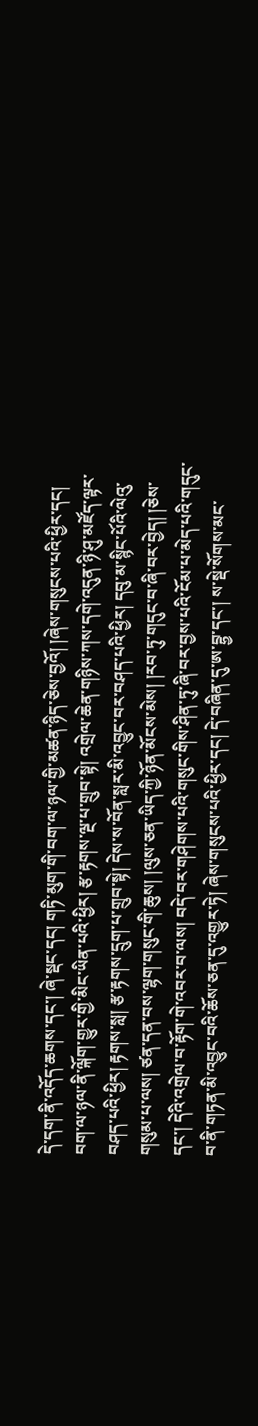དེ་དག་ནི་འདོད་ཆགས་དང་། ཞེ་སྡང་དང། གཏི་མུག་གི་བག་ལ་ཉལ་གྱི་མཚན་ཉིད་ཅེས་བྱའོ། །ཞེས་གསུངས་པའི་ཕྱིར་དང། བག་ལ་ཉལ་ནི་ལྐོག་གྱུར་གྱི་མིང་ཡིན་པའི་ཕྱིར། རྩ་རྟགས་ལྔ་པ་གྲུབ་སྟེ། འགྲེལ་ཆེན་གཉིས་ཀས་དགེ་འདུན་ཉི་ཤུ་མཛོད་ལྟར་བཤད་པའི་ཕྱིར། རྟགས་སླ། རྩ་རྟགས་དྲུག་པ་གྲུབ་སྟེ། དེས་ས་བོན་སླར་མི་འབྱུང་བར་བཤད་པའི་ཕྱིར། དབུ་མ་སྙིང་པོའི་ལེའུ་གསུམ་པ་ལས། ཙན་དན་བས་ལྷག་གསུང་གི་ཆུས། །ལུས་ཅན་ཡིད་ཀྱི་ཉོན་མོངས་མེས། །རབ་ཏུ་གདུང་བ་ཞི་བར་བྱེད། །ཅེས་དང་། དེའི་འགྲེལ་བ་རྟོག་གེ་འབར་བ་ལས། བདེ་བར་གཤེགས་པའི་གསུང་གིས་ཤིན་ཏུ་ཞི་བར་བྱས་པའི་ངོམ་པ་མེད་པའི་གདུང་བ་ནི་གཏན་མི་འབྱུང་བའི་ཆོས་ཅན་དུ་འགྱུར་ཏེ། ཞེས་གསུངས་པའི་ཕྱིར་དང། དེ་བཞིན་དུ་ཨ་བྷྱ་དང་། ས་སྡེ་སོགས་མང་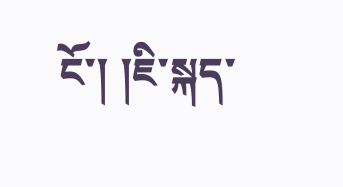ངོ་། །ཇི་སྐད་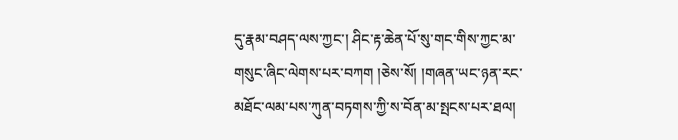དུ་རྣམ་བཤད་ལས་ཀྱང་། ཤིང་རྟ་ཆེན་པོ་སུ་གང་གིས་ཀྱང་མ་གསུང་ཞིང་ལེགས་པར་བཀག །ཅེས་སོ། །གཞན་ཡང་ཉན་རང་མཐོང་ལམ་པས་ཀུན་བཏགས་ཀྱི་ས་བོན་མ་སྤངས་པར་ཐལ།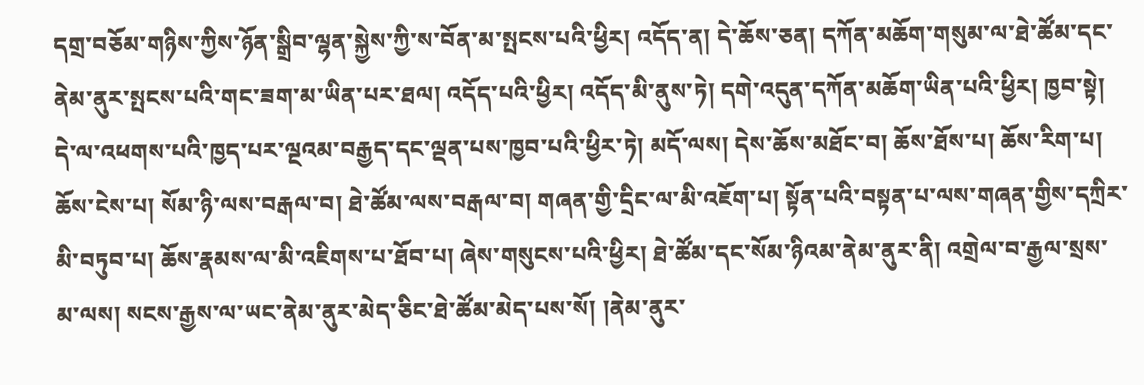དགྲ་བཅོམ་གཉིས་ཀྱིས་ཉོན་སྒྲིབ་ལྷན་སྐྱེས་ཀྱི་ས་བོན་མ་སྤངས་པའི་ཕྱིར། འདོད་ན། དེ་ཆོས་ཅན། དཀོན་མཆོག་གསུམ་ལ་ཐེ་ཚོམ་དང་ནེམ་ནུར་སྤངས་པའི་གང་ཟག་མ་ཡིན་པར་ཐལ། འདོད་པའི་ཕྱིར། འདོད་མི་ནུས་ཏེ། དགེ་འདུན་དཀོན་མཆོག་ཡིན་པའི་ཕྱིར། ཁྱབ་སྟེ། དེ་ལ་འཕགས་པའི་ཁྱད་པར་ལྔའམ་བརྒྱད་དང་ལྡན་པས་ཁྱབ་པའི་ཕྱིར་ཏེ། མདོ་ལས། དེས་ཆོས་མཐོང་བ། ཆོས་ཐོས་པ། ཆོས་རིག་པ། ཆོས་ངེས་པ། སོམ་ཉི་ལས་བརྒལ་བ། ཐེ་ཚོམ་ལས་བརྒལ་བ། གཞན་གྱི་དྲིང་ལ་མི་འཇོག་པ། སྟོན་པའི་བསྟན་པ་ལས་གཞན་གྱིས་དཀྲིར་མི་བཏུབ་པ། ཆོས་རྣམས་ལ་མི་འཇིགས་པ་ཐོབ་པ། ཞེས་གསུངས་པའི་ཕྱིར། ཐེ་ཚོམ་དང་སོམ་ཉིའམ་ནེམ་ནུར་ནི། འགྲེལ་བ་རྒྱལ་སྲས་མ་ལས། སངས་རྒྱས་ལ་ཡང་ནེམ་ནུར་མེད་ཅིང་ཐེ་ཚོམ་མེད་པས་སོ། །ནེམ་ནུར་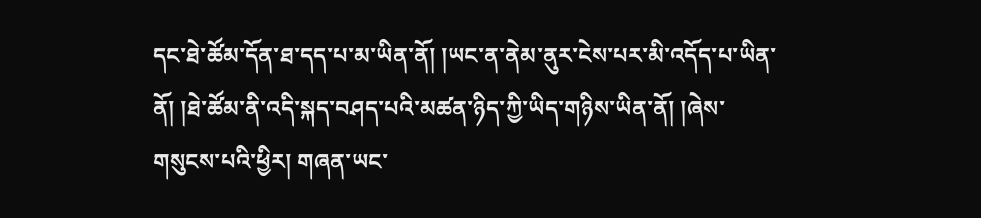དང་ཐེ་ཚོམ་དོན་ཐ་དད་པ་མ་ཡིན་ནོ། །ཡང་ན་ནེམ་ནུར་ངེས་པར་མི་འདོད་པ་ཡིན་ནོ། །ཐེ་ཚོམ་ནི་འདི་སྐད་བཤད་པའི་མཚན་ཉིད་ཀྱི་ཡིད་གཉིས་ཡིན་ནོ། །ཞེས་གསུངས་པའི་ཕྱིར། གཞན་ཡང་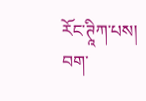རོང་ཊཱིཀ་པས། བག་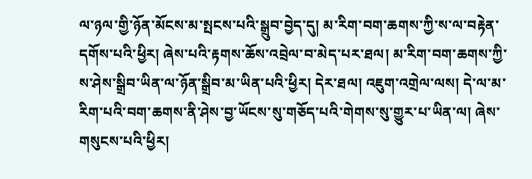ལ་ཉལ་གྱི་ཉོན་མོངས་མ་སྤངས་པའི་སྒྲུབ་བྱེད་དུ། མ་རིག་བག་ཆགས་ཀྱི་ས་ལ་བརྟེན་དགོས་པའི་ཕྱིར། ཞེས་པའི་རྟགས་ཆོས་འབྲེལ་བ་མེད་པར་ཐལ། མ་རིག་བག་ཆགས་ཀྱི་ས་ཤེས་སྒྲིབ་ཡིན་ལ་ཉོན་སྒྲིབ་མ་ཡིན་པའི་ཕྱིར། དེར་ཐལ། འཇུག་འགྲེལ་ལས། དེ་ལ་མ་རིག་པའི་བག་ཆགས་ནི་ཤེས་བྱ་ཡོངས་སུ་གཅོད་པའི་གེགས་སུ་གྱུར་པ་ཡིན་ལ། ཞེས་གསུངས་པའི་ཕྱིར།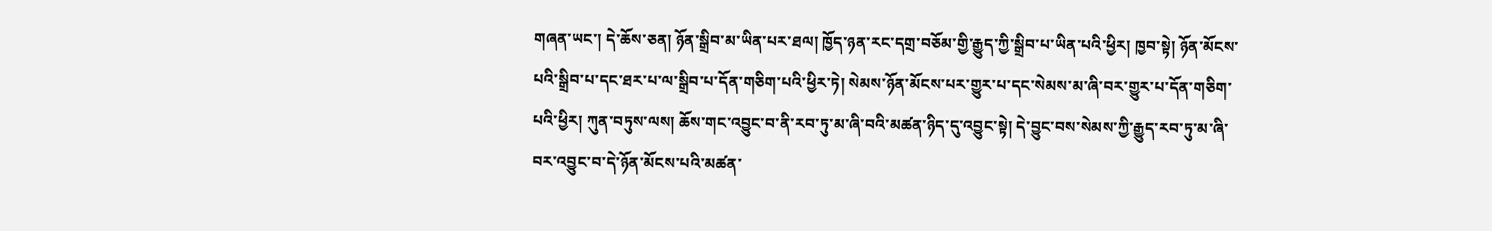གཞན་ཡང་། དེ་ཆོས་ཅན། ཉོན་སྒྲིབ་མ་ཡིན་པར་ཐལ། ཁྱོད་ཉན་རང་དགྲ་བཅོམ་གྱི་རྒྱུད་ཀྱི་སྒྲིབ་པ་ཡིན་པའི་ཕྱིར། ཁྱབ་སྟེ། ཉོན་མོངས་པའི་སྒྲིབ་པ་དང་ཐར་པ་ལ་སྒྲིབ་པ་དོན་གཅིག་པའི་ཕྱིར་ཏེ། སེམས་ཉོན་མོངས་པར་གྱུར་པ་དང་སེམས་མ་ཞི་བར་གྱུར་པ་དོན་གཅིག་པའི་ཕྱིར། ཀུན་བཏུས་ལས། ཆོས་གང་འབྱུང་བ་ནི་རབ་ཏུ་མ་ཞི་བའི་མཚན་ཉིད་དུ་འབྱུང་སྟེ། དེ་བྱུང་བས་སེམས་ཀྱི་རྒྱུད་རབ་ཏུ་མ་ཞི་བར་འབྱུང་བ་དེ་ཉོན་མོངས་པའི་མཚན་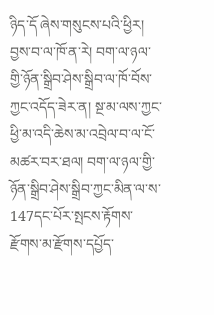ཉིད་དོ ཞེས་གསུངས་པའི་ཕྱིར། བྱས་བ་ལ་ཁོ་ན་རེ། བག་ལ་ཉལ་གྱི་ཉོན་སྒྲིབ་ཤེས་སྒྲིབ་ལ་ཁོ་བོས་ཀྱང་འདོད་ཟེར་ན། སྔ་མ་ལས་ཀྱང་ཕྱི་མ་འདི་ཆེས་མ་འབྲེལ་བ་ལ་ངོ་མཚར་བར་ཐལ། བག་ལ་ཉལ་གྱི་ཉོན་སྒྲིབ་ཤེས་སྒྲིབ་ཀྱང་མིན་ལ་ས་147དང་པོར་སྤངས་རྟོགས་རྫོགས་མ་རྫོགས་དཔྱོད་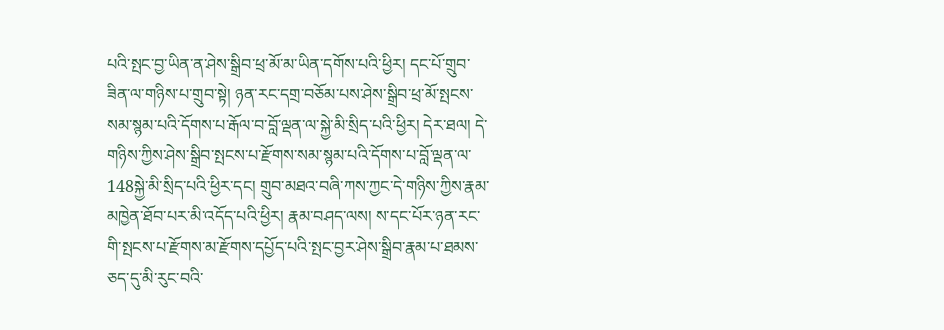པའི་སྤང་བྱ་ཡིན་ན་ཤེས་སྒྲིབ་ཕྲ་མོ་མ་ཡིན་དགོས་པའི་ཕྱིར། དང་པོ་གྲུབ་ཟིན་ལ་གཉིས་པ་གྲུབ་སྟེ། ཉན་རང་དགྲ་བཅོམ་པས་ཤེས་སྒྲིབ་ཕྲ་མོ་སྤངས་སམ་སྙམ་པའི་དོགས་པ་རྒོལ་བ་བློ་ལྡན་ལ་སྐྱེ་མི་སྲིད་པའི་ཕྱིར། དེར་ཐལ། དེ་གཉིས་ཀྱིས་ཤེས་སྒྲིབ་སྤངས་པ་རྫོགས་སམ་སྙམ་པའི་དོགས་པ་བློ་ལྡན་ལ་148སྐྱེ་མི་སྲིད་པའི་ཕྱིར་དང། གྲུབ་མཐའ་བཞི་ཀས་ཀྱང་དེ་གཉིས་ཀྱིས་རྣམ་མཁྱེན་ཐོབ་པར་མི་འདོད་པའི་ཕྱིར། རྣམ་བཤད་ལས། ས་དང་པོར་ཉན་རང་གི་སྤངས་པ་རྫོགས་མ་རྫོགས་དཔྱོད་པའི་སྤང་བྱར་ཤེས་སྒྲིབ་རྣམ་པ་ཐམས་ཅད་དུ་མི་རུང་བའི་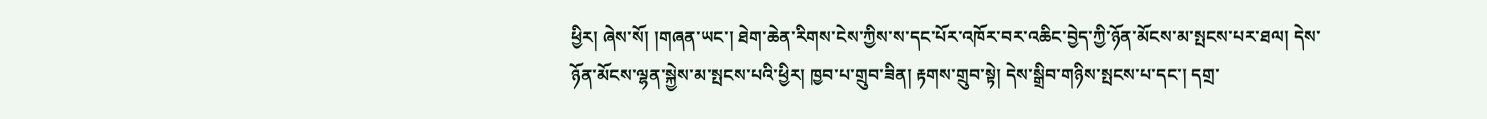ཕྱིར། ཞེས་སོ། །གཞན་ཡང་། ཐེག་ཆེན་རིགས་ངེས་ཀྱིས་ས་དང་པོར་འཁོར་བར་འཆིང་བྱེད་ཀྱི་ཉོན་མོངས་མ་སྤངས་པར་ཐལ། དེས་ཉོན་མོངས་ལྷན་སྐྱེས་མ་སྤངས་པའི་ཕྱིར། ཁྱབ་པ་གྲུབ་ཟིན། རྟགས་གྲུབ་སྟེ། དེས་སྒྲིབ་གཉིས་སྤངས་པ་དང་། དགྲ་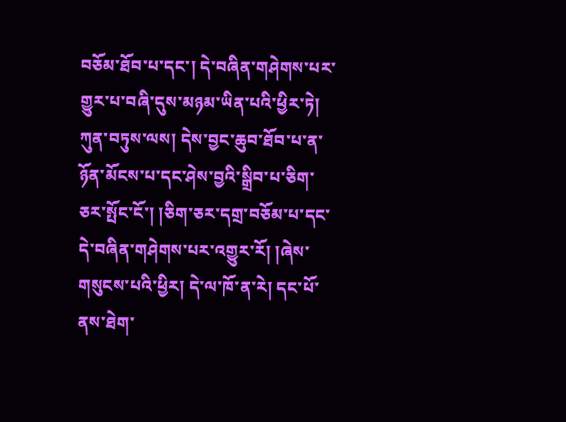བཅོམ་ཐོབ་པ་དང་། དེ་བཞིན་གཤེགས་པར་གྱུར་པ་བཞི་དུས་མཉམ་ཡིན་པའི་ཕྱིར་ཏེ། ཀུན་བཏུས་ལས། དེས་བྱང་ཆུབ་ཐོབ་པ་ན་ཉོན་མོངས་པ་དང་ཤེས་བྱའི་སྒྲིབ་པ་ཅིག་ཅར་སྤོང་ངོ་། །ཅིག་ཅར་དགྲ་བཅོམ་པ་དང་དེ་བཞིན་གཤེགས་པར་འགྱུར་རོ། །ཞེས་གསུངས་པའི་ཕྱིར། དེ་ལ་ཁོ་ན་རེ། དང་པོ་ནས་ཐེག་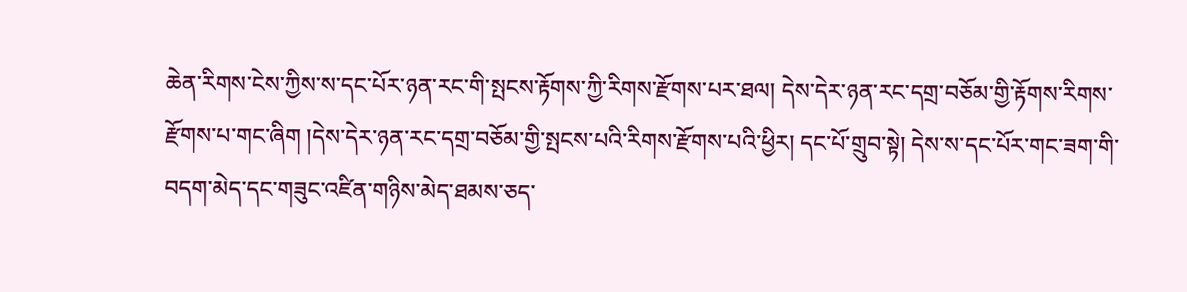ཆེན་རིགས་ངེས་ཀྱིས་ས་དང་པོར་ཉན་རང་གི་སྤངས་རྟོགས་ཀྱི་རིགས་རྫོགས་པར་ཐལ། དེས་དེར་ཉན་རང་དགྲ་བཅོམ་གྱི་རྟོགས་རིགས་རྫོགས་པ་གང་ཞིག །དེས་དེར་ཉན་རང་དགྲ་བཅོམ་གྱི་སྤངས་པའི་རིགས་རྫོགས་པའི་ཕྱིར། དང་པོ་གྲུབ་སྟེ། དེས་ས་དང་པོར་གང་ཟག་གི་བདག་མེད་དང་གཟུང་འཛིན་གཉིས་མེད་ཐམས་ཅད་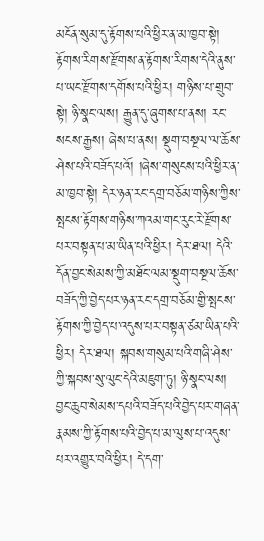མངོན་སུམ་དུ་རྟོགས་པའི་ཕྱིར་ན་མ་ཁྱབ་སྟེ། རྟོགས་རིགས་རྫོགས་ན་རྟོགས་རིགས་དེའི་ནུས་པ་ཡང་རྫོགས་དགོས་པའི་ཕྱིར། གཉིས་པ་གྲུབ་སྟེ། ཉི་སྣང་ལས། རྒྱུན་དུ་ཞུགས་པ་ནས། རང་སངས་རྒྱས། ཞེས་པ་ནས། སྡུག་བསྔལ་ལ་ཆོས་ཤེས་པའི་བཟོད་པའོ། །ཞེས་གསུངས་པའི་ཕྱིར་ན་མ་ཁྱབ་སྟེ། དེར་ཉན་རང་དགྲ་བཅོམ་གཉིས་ཀྱིས་སྤངས་རྟོགས་གཉིས་ཀའམ་གང་རུང་རེ་རྫོགས་པར་བསྟན་པ་མ་ཡིན་པའི་ཕྱིར། དེར་ཐལ། དེའི་དོན་བྱང་སེམས་ཀྱི་མཐོང་ལམ་སྡུག་བསྔལ་ཆོས་བཟོད་ཀྱི་བྱེད་པར་ཉན་རང་དགྲ་བཅོམ་གྱི་སྤངས་རྟོགས་ཀྱི་བྱེད་པ་འདུས་པར་བསྟན་ཙམ་ཡིན་པའི་ཕྱིར། དེར་ཐལ། སྐབས་གསུམ་པའི་གཞི་ཤེས་ཀྱི་སྐབས་སུ་ལུང་དེའི་མཇུག་ཏུ། ཉི་སྣང་ལས། བྱང་ཆུབ་སེམས་དཔའི་བཟོད་པའི་བྱེད་པར་གཞན་རྣམས་ཀྱི་རྟོགས་པའི་བྱེད་པ་མ་ལུས་པ་འདུས་པར་འགྱུར་བའི་ཕྱིར། དེ་དག་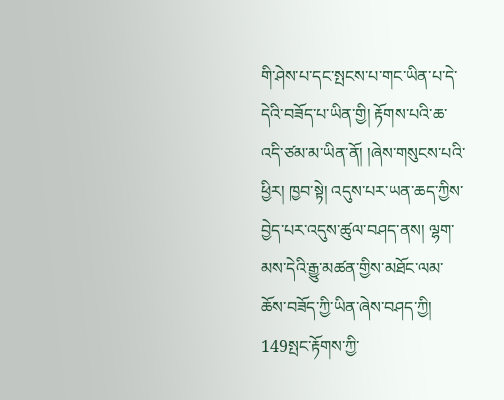གི་ཤེས་པ་དང་སྤངས་པ་གང་ཡིན་པ་དེ་དེའི་བཟོད་པ་ཡིན་གྱི། རྟོགས་པའི་ཆ་འདི་ཙམ་མ་ཡིན་ནོ། །ཞེས་གསུངས་པའི་ཕྱིར། ཁྱབ་སྟེ། འདུས་པར་ཡན་ཆད་ཀྱིས་བྱེད་པར་འདུས་ཚུལ་བཤད་ནས། ལྷག་མས་དེའི་རྒྱུ་མཚན་གྱིས་མཐོང་ལམ་ཆོས་བཟོད་ཀྱི་ཡིན་ཞེས་བཤད་ཀྱི། 149སྤང་རྟོགས་ཀྱི་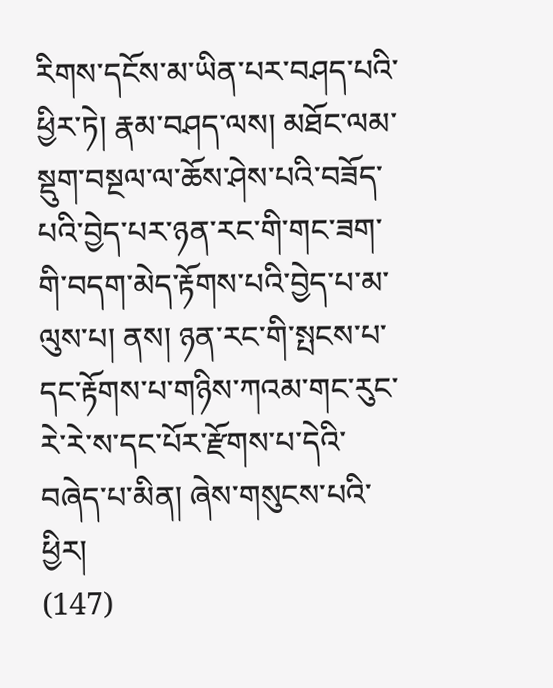རིགས་དངོས་མ་ཡིན་པར་བཤད་པའི་ཕྱིར་ཏེ། རྣམ་བཤད་ལས། མཐོང་ལམ་སྡུག་བསྔལ་ལ་ཆོས་ཤེས་པའི་བཟོད་པའི་བྱེད་པར་ཉན་རང་གི་གང་ཟག་གི་བདག་མེད་རྟོགས་པའི་བྱེད་པ་མ་ལུས་པ། ནས། ཉན་རང་གི་སྤངས་པ་དང་རྟོགས་པ་གཉིས་ཀའམ་གང་རུང་རེ་རེ་ས་དང་པོར་རྫོགས་པ་དེའི་བཞེད་པ་མིན། ཞེས་གསུངས་པའི་ཕྱིར།
(147)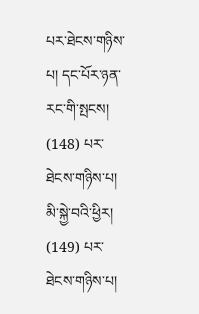པར་ཐེངས་གཉིས་པ། དང་པོར་ཉན་རང་གི་སྤངས།
(148) པར་ཐེངས་གཉིས་པ། མི་སྐྱེ་བའི་ཕྱིར།
(149) པར་ཐེངས་གཉིས་པ།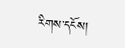རིགས་དངོས།